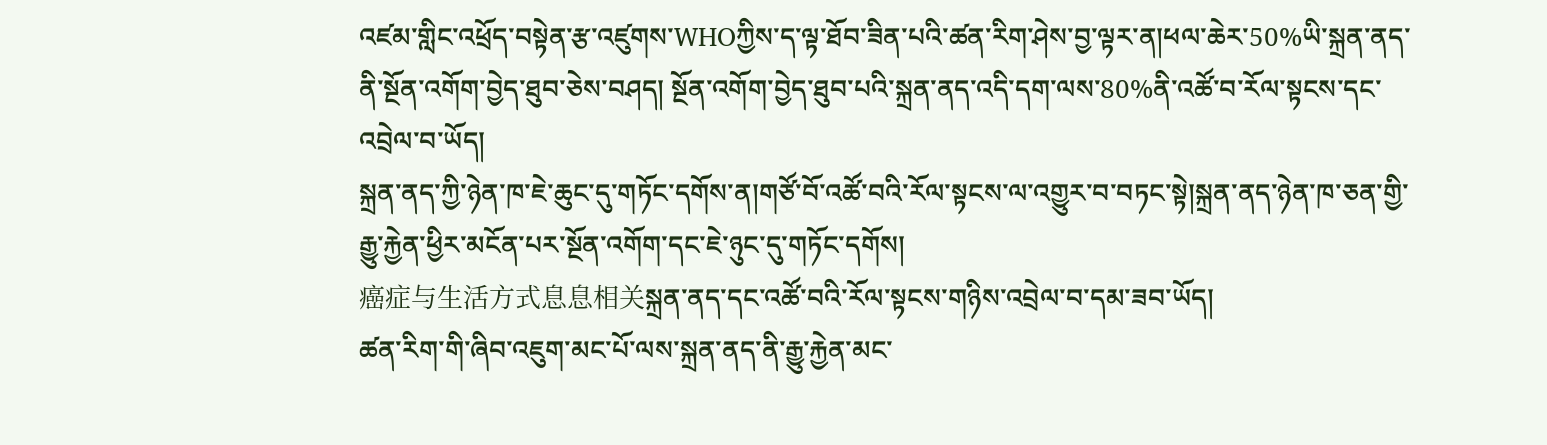འཛམ་གླིང་འཕྲོད་བསྟེན་རྩ་འཛུགས་WHOཀྱིས་ད་ལྟ་ཐོབ་ཟིན་པའི་ཚན་རིག་ཤེས་བྱ་ལྟར་ན།ཕལ་ཆེར་50%ཡི་སྐྲན་ནད་ནི་སྔོན་འགོག་བྱེད་ཐུབ་ཅེས་བཤད། སྔོན་འགོག་བྱེད་ཐུབ་པའི་སྐྲན་ནད་འདི་དག་ལས་80%ནི་འཚོ་བ་རོལ་སྟངས་དང་འབྲེལ་བ་ཡོད།
སྐྲན་ནད་ཀྱི་ཉེན་ཁ་ཇེ་ཆུང་དུ་གཏོང་དགོས་ན།གཙོ་བོ་འཚོ་བའི་རོལ་སྟངས་ལ་འགྱུར་བ་བཏང་སྟེ།སྐྲན་ནད་ཉེན་ཁ་ཅན་གྱི་རྒྱུ་རྐྱེན་ཕྱིར་མངོན་པར་སྔོན་འགོག་དང་ཇེ་ཉུང་དུ་གཏོང་དགོས།
癌症与生活方式息息相关སྐྲན་ནད་དང་འཚོ་བའི་རོལ་སྟངས་གཉིས་འབྲེལ་བ་དམ་ཟབ་ཡོད།
ཚན་རིག་གི་ཞིབ་འཇུག་མང་པོ་ལས་སྐྲན་ནད་ནི་རྒྱུ་རྐྱེན་མང་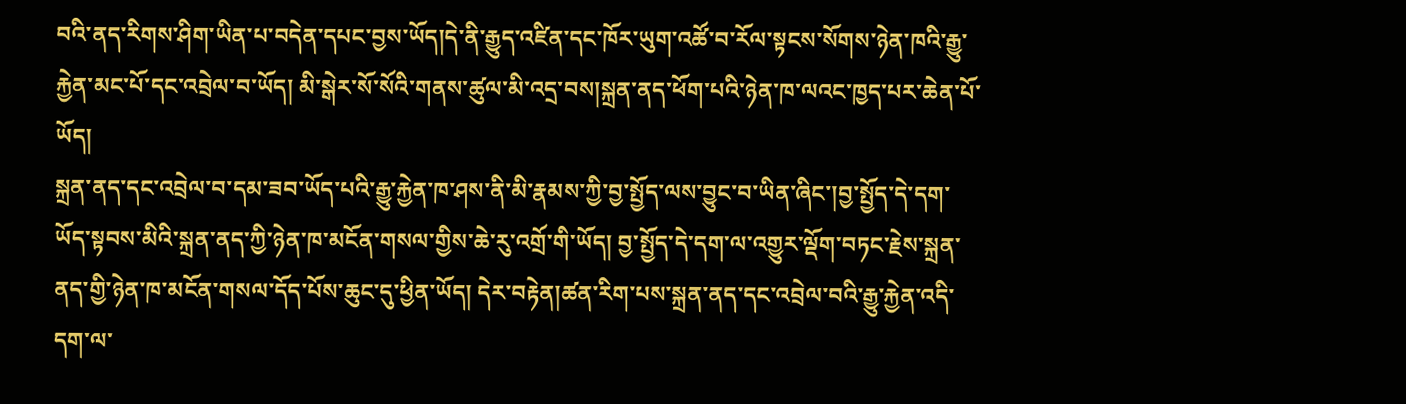བའི་ནད་རིགས་ཤིག་ཡིན་པ་བདེན་དཔང་བྱས་ཡོད།དེ་ནི་རྒྱུད་འཛིན་དང་ཁོར་ཡུག་འཚོ་བ་རོལ་སྟངས་སོགས་ཉེན་ཁའི་རྒྱུ་རྐྱེན་མང་པོ་དང་འབྲེལ་བ་ཡོད། མི་སྒེར་སོ་སོའི་གནས་ཚུལ་མི་འདྲ་བས།སྐྲན་ནད་ཕོག་པའི་ཉེན་ཁ་ལའང་ཁྱད་པར་ཆེན་པོ་ཡོད།
སྐྲན་ནད་དང་འབྲེལ་བ་དམ་ཟབ་ཡོད་པའི་རྒྱུ་རྐྱེན་ཁ་ཤས་ནི་མི་རྣམས་ཀྱི་བྱ་སྤྱོད་ལས་བྱུང་བ་ཡིན་ཞིང་།བྱ་སྤྱོད་དེ་དག་ཡོད་སྟབས་མིའི་སྐྲན་ནད་ཀྱི་ཉེན་ཁ་མངོན་གསལ་གྱིས་ཆེ་རུ་འགྲོ་གི་ཡོད། བྱ་སྤྱོད་དེ་དག་ལ་འགྱུར་ལྡོག་བཏང་རྗེས་སྐྲན་ནད་གྱི་ཉེན་ཁ་མངོན་གསལ་དོད་པོས་ཆུང་དུ་ཕྱིན་ཡོད། དེར་བརྟེན།ཚན་རིག་པས་སྐྲན་ནད་དང་འབྲེལ་བའི་རྒྱུ་རྐྱེན་འདི་དག་ལ་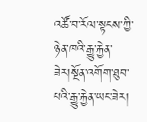འཚོ་བ་རོལ་སྟངས་ཀྱི་ཉེན་ཁའི་རྒྱུ་རྐྱེན་ཟེར།སྔོན་འགོག་ཐུབ་པའི་རྒྱུ་རྐྱེན་ཡང་ཟེར།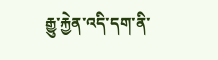རྒྱུ་རྐྱེན་འདི་དག་ནི་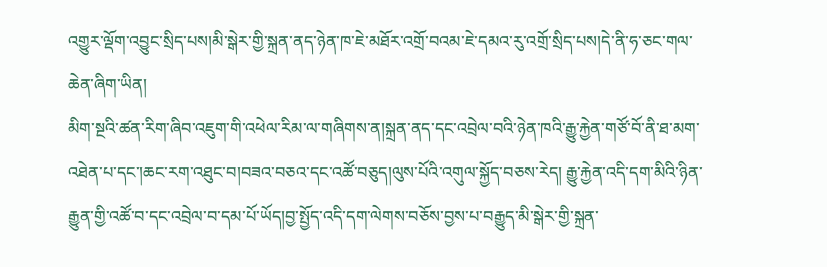འགྱུར་ལྡོག་འབྱུང་སྲིད་པས།མི་སྒེར་གྱི་སྐྲན་ནད་ཉེན་ཁ་ཇེ་མཐོར་འགྲོ་བའམ་ཇེ་དམའ་རུ་འགྲོ་སྲིད་པས།དེ་ནི་ཧ་ཅང་གལ་ཆེན་ཞིག་ཡིན།
མིག་སྔའི་ཚན་རིག་ཞིབ་འཇུག་གི་འཕེལ་རིམ་ལ་གཞིགས་ན།སྐྲན་ནད་དང་འབྲེལ་བའི་ཉེན་ཁའི་རྒྱུ་རྐྱེན་གཙོ་བོ་ནི་ཐ་མག་འཐེན་པ་དང་།ཆང་རག་འཐུང་བ།བཟའ་བཅའ་དང་འཚོ་བཅུད།ལུས་པོའི་འགུལ་སྐྱོད་བཅས་རེད། རྒྱུ་རྐྱེན་འདི་དག་མིའི་ཉིན་རྒྱུན་གྱི་འཚོ་བ་དང་འབྲེལ་བ་དམ་པོ་ཡོད།བྱ་སྤྱོད་འདི་དག་ལེགས་བཅོས་བྱས་པ་བརྒྱུད་མི་སྒེར་གྱི་སྐྲན་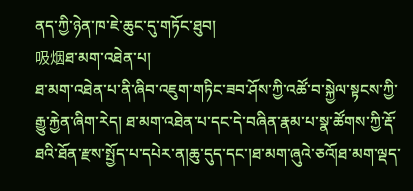ནད་ཀྱི་ཉེན་ཁ་ཇེ་ཆུང་དུ་གཏོང་ཐུབ།
吸烟ཐ་མག་འཐེན་པ།
ཐ་མག་འཐེན་པ་ནི་ཞིབ་འཇུག་གཏིང་ཟབ་ཤོས་ཀྱི་འཚོ་བ་སྐྱེལ་སྟངས་ཀྱི་རྒྱུ་རྐྱེན་ཞིག་རེད། ཐ་མག་འཐེན་པ་དང་དེ་བཞིན་རྣམ་པ་སྣ་ཚོགས་ཀྱི་རྡོ་ཐའི་ཐོན་རྫས་སྤྱོད་པ་དཔེར་ན།ཆུ་དུད་དང་།ཐ་མག་ཞུའེ་ཅའོ།ཐ་མག་ལྡད་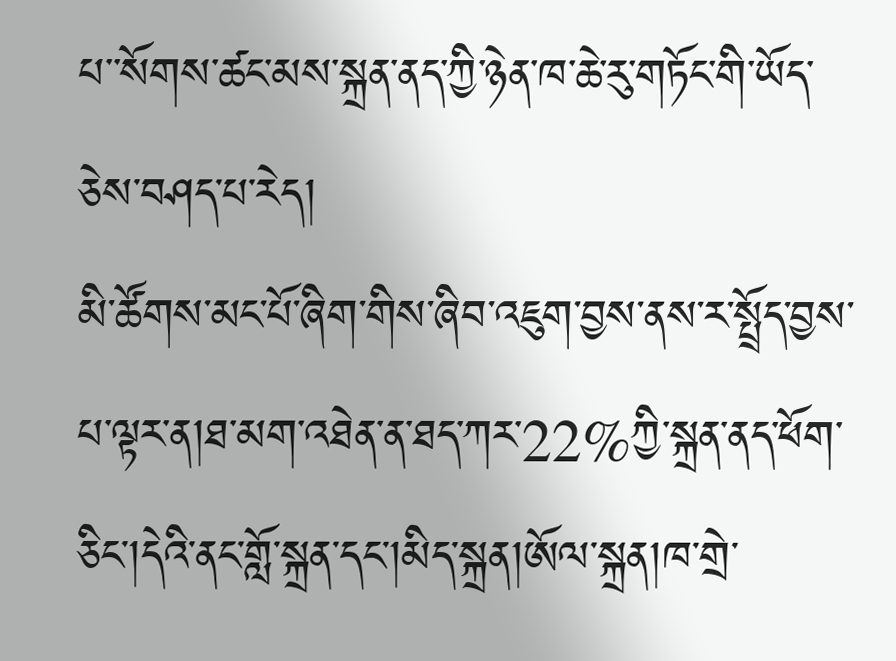པ་་སོགས་ཚང་མས་སྐྲན་ནད་ཀྱི་ཉེན་ཁ་ཆེ་རུ་གཏོང་གི་ཡོད་ཅེས་བཤད་པ་རེད།
མི་ཚོགས་མང་པོ་ཞིག་གིས་ཞིབ་འཇུག་བྱས་ནས་ར་སྤྲོད་བྱས་པ་ལྟར་ན།ཐ་མག་འཐེན་ན་ཐད་ཀར་22%ཀྱི་སྐྲན་ནད་ཕོག་ཅིང་།དེའི་ནང་གློ་སྐྲན་དང་།མིད་སྐྲན།ཨོལ་སྐྲན།ཁ་གྲེ་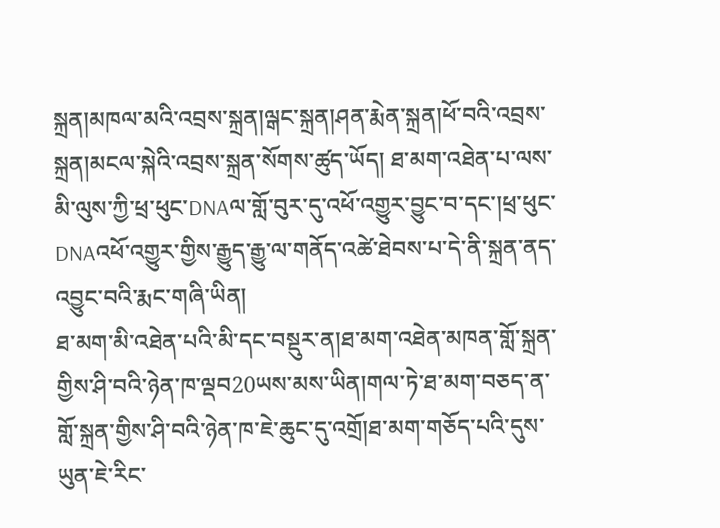སྐྲན།མཁལ་མའི་འབྲས་སྐྲན།ལྒང་སྐྲན།ཤན་རྨེན་སྐྲན།ཕོ་བའི་འབྲས་སྐྲན།མངལ་སྐེའི་འབྲས་སྐྲན་སོགས་ཚུད་ཡོད། ཐ་མག་འཐེན་པ་ལས་མི་ལུས་ཀྱི་ཕྲ་ཕུང་DNAལ་གློ་བུར་དུ་འཕོ་འགྱུར་བྱུང་བ་དང་།ཕྲ་ཕུང་DNAའཕོ་འགྱུར་གྱིས་རྒྱུད་རྒྱུ་ལ་གནོད་འཚེ་ཐེབས་པ་དེ་ནི་སྐྲན་ནད་འབྱུང་བའི་རྨང་གཞི་ཡིན།
ཐ་མག་མི་འཐེན་པའི་མི་དང་བསྡུར་ན།ཐ་མག་འཐེན་མཁན་གློ་སྐྲན་གྱིས་ཤི་བའི་ཉེན་ཁ་ལྡབ20ཡས་མས་ཡིན།གལ་ཏེ་ཐ་མག་བཅད་ན་གློ་སྐྲན་གྱིས་ཤི་བའི་ཉེན་ཁ་ཇེ་ཆུང་དུ་འགྲོ།ཐ་མག་གཅོད་པའི་དུས་ཡུན་ཇེ་རིང་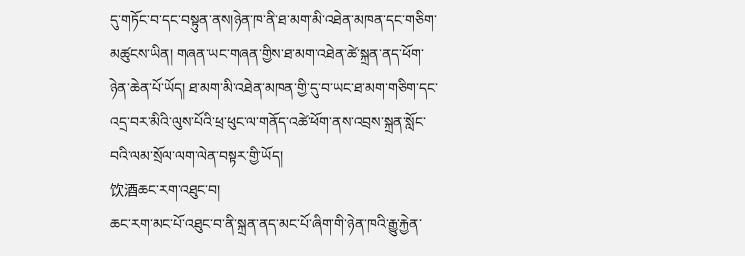དུ་གཏོང་བ་དང་བསྟུན་ནས།ཉེན་ཁ་ནི་ཐ་མག་མི་འཐེན་མཁན་དང་གཅིག་མཚུངས་ཡིན། གཞན་ཡང་གཞན་གྱིས་ཐ་མག་འཐེན་ཚེ་སྐྲན་ནད་ཕོག་ཉེན་ཆེན་པོ་ཡོད། ཐ་མག་མི་འཐེན་མཁན་གྱི་དུ་བ་ཡང་ཐ་མག་གཅིག་དང་འདྲ་བར་མིའི་ལུས་པོའི་ཕྲ་ཕུང་ལ་གནོད་འཚེ་ཕོག་ནས་འབྲས་སྐྲན་སློང་བའི་ལམ་སྲོལ་ལག་ལེན་བསྟར་གྱི་ཡོད།
饮酒ཆང་རག་འཐུང་བ།
ཆང་རག་མང་པོ་འཐུང་བ་ནི་སྐྲན་ནད་མང་པོ་ཞིག་གི་ཉེན་ཁའི་རྒྱུ་རྐྱེན་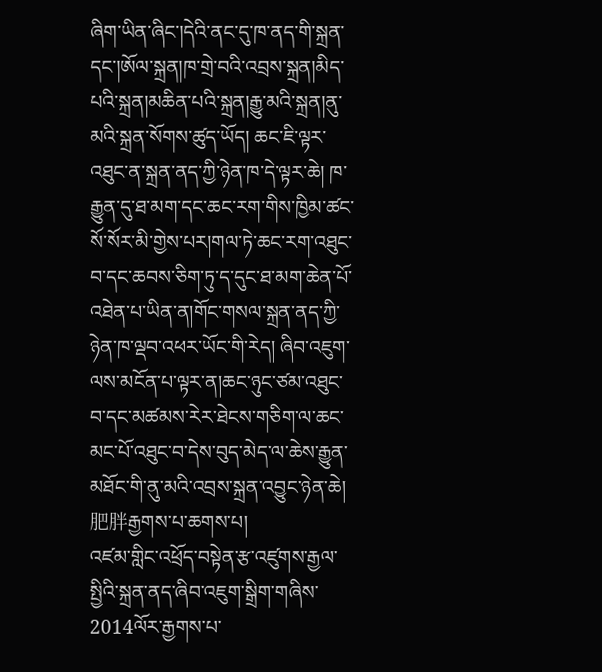ཞིག་ཡིན་ཞིང་།དེའི་ནང་དུ་ཁ་ནད་གི་སྐྲན་དང་།ཨོལ་སྐྲན།ཁ་གྲེ་བའི་འབྲས་སྐྲན།མིད་པའི་སྐྲན།མཆིན་པའི་སྐྲན།རྒྱུ་མའི་སྐྲན།ནུ་མའི་སྐྲན་སོགས་ཚུད་ཡོད། ཆང་ཇི་ལྟར་འཐུང་ན་སྐྲན་ནད་ཀྱི་ཉེན་ཁ་དེ་ལྟར་ཆེ། ཁ་རྒྱུན་དུ་ཐ་མག་དང་ཆང་རག་གིས་ཁྱིམ་ཚང་སོ་སོར་མི་གྱེས་པར།གལ་ཏེ་ཆང་རག་འཐུང་བ་དང་ཆབས་ཅིག་ཏུ་ད་དུང་ཐ་མག་ཆེན་པོ་འཐེན་པ་ཡིན་ན།གོང་གསལ་སྐྲན་ནད་ཀྱི་ཉེན་ཁ་ལྡབ་འཕར་ཡོང་གི་རེད། ཞིབ་འཇུག་ལས་མངོན་པ་ལྟར་ན།ཆང་ཉུང་ཙམ་འཐུང་བ་དང་མཚམས་རེར་ཐེངས་གཅིག་ལ་ཆང་མང་པོ་འཐུང་བ་དེས་བུད་མེད་ལ་ཆེས་རྒྱུན་མཐོང་གི་ནུ་མའི་འབྲས་སྐྲན་འབྱུང་ཉེན་ཆེ།
肥胖རྒྱགས་པ་ཆགས་པ།
འཛམ་གླིང་འཕྲོད་བསྟེན་རྩ་འཛུགས་རྒྱལ་སྤྱིའི་སྐྲན་ནད་ཞིབ་འཇུག་སྒྲིག་གཞིས་2014ལོར་རྒྱགས་པ་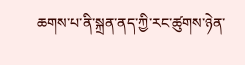ཆགས་པ་ནི་སྐྲན་ནད་ཀྱི་རང་ཚུགས་ཉེན་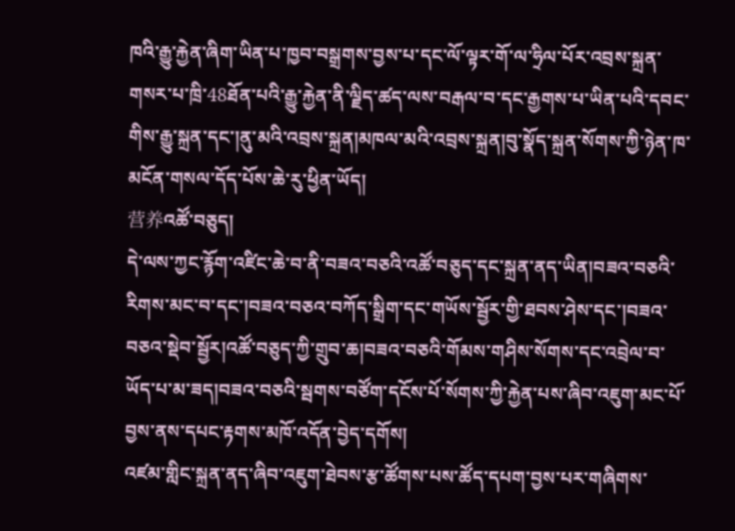ཁའི་རྒྱུ་རྐྱེན་ཞིག་ཡིན་པ་ཁྱབ་བསྒྲགས་བྱས་པ་དང་ལོ་ལྟར་གོ་ལ་ཧྲིལ་པོར་འབྲས་སྐྲན་གསར་པ་ཁྲི་48ཐོན་པའི་རྒྱུ་རྐྱེན་ནི་ལྗིད་ཚད་ལས་བརྒལ་བ་དང་རྒྱགས་པ་ཡིན་པའི་དབང་གིས་རྒྱུ་སྐྲན་དང་།ནུ་མའི་འབྲས་སྐྲན།མཁལ་མའི་འབྲས་སྐྲན།བུ་སྣོད་སྐྲན་སོགས་ཀྱི་ཉེན་ཁ་མངོན་གསལ་དོད་པོས་ཆེ་རུ་ཕྱིན་ཡོད།
营养འཚོ་བཅུད།
དེ་ལས་ཀྱང་རྙོག་འཛིང་ཆེ་བ་ནི་བཟའ་བཅའི་འཚོ་བཅུད་དང་སྐྲན་ནད་ཡིན།བཟའ་བཅའི་རིགས་མང་བ་དང་།བཟའ་བཅའ་བཀོད་སྒྲིག་དང་གཡོས་སྦྱོར་གྱི་ཐབས་ཤེས་དང་།བཟའ་བཅའ་སྡེབ་སྦྱོར།འཚོ་བཅུད་ཀྱི་གྲུབ་ཆ།བཟའ་བཅའི་གོམས་གཤིས་སོགས་དང་འབྲེལ་བ་ཡོད་པ་མ་ཟད།བཟའ་བཅའི་སྦགས་བཙོག་དངོས་པོ་སོགས་ཀྱི་རྐྱེན་པས་ཞིབ་འཇུག་མང་པོ་བྱས་ནས་དཔང་རྟགས་མཁོ་འདོན་བྱེད་དགོས།
འཛམ་གླིང་སྐྲན་ནད་ཞིབ་འཇུག་ཐེབས་རྩ་ཚོགས་པས་ཚོད་དཔག་བྱས་པར་གཞིགས་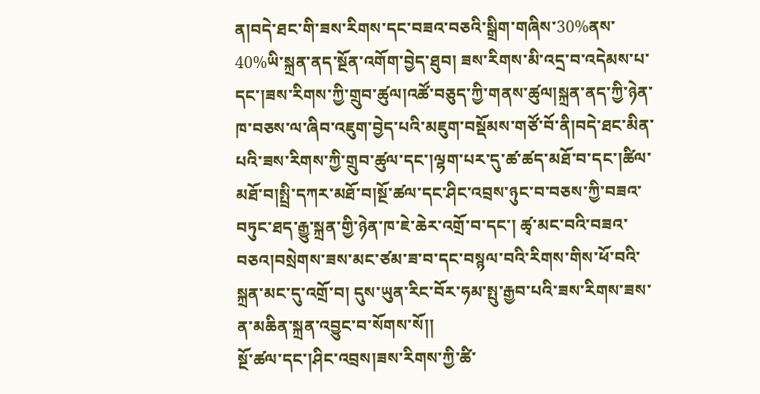ན།བདེ་ཐང་གི་ཟས་རིགས་དང་བཟའ་བཅའི་སྒྲིག་གཞིས་30%ནས་40%ཡི་སྐྲན་ནད་སྔོན་འགོག་བྱེད་ཐུབ། ཟས་རིགས་མི་འདྲ་བ་འདེམས་པ་དང་།ཟས་རིགས་ཀྱི་གྲུབ་ཚུལ།འཚོ་བཅུད་ཀྱི་གནས་ཚུལ།སྐྲན་ནད་ཀྱི་ཉེན་ཁ་བཅས་ལ་ཞིབ་འཇུག་བྱེད་པའི་མཇུག་བསྡོམས་གཙོ་བོ་ནི།བདེ་ཐང་མིན་པའི་ཟས་རིགས་ཀྱི་གྲུབ་ཚུལ་དང་།ལྷག་པར་དུ་ཚ་ཚད་མཐོ་བ་དང་།ཚིལ་མཐོ་བ།སྤྲི་དཀར་མཐོ་བ།སྔོ་ཚལ་དང་ཤིང་འབྲས་ཉུང་བ་བཅས་ཀྱི་བཟའ་བཏུང་ཐད་རྒྱུ་སྐྲན་གྱི་ཉེན་ཁ་ཇེ་ཆེར་འགྲོ་བ་དང་། ཚྭ་མང་བའི་བཟའ་བཅའ།བསྲེགས་ཟས་མང་ཙམ་ཟ་བ་དང་བསྙལ་བའི་རིགས་གིས་ཕོ་བའི་སྐྲན་མང་དུ་འགྲོ་བ། དུས་ཡུན་རིང་བོར་ཧམ་སྤུ་རྒྱབ་པའི་ཟས་རིགས་ཟས་ན་མཆིན་སྐྲན་འབྱུང་བ་སོགས་སོ།།
སྔོ་ཚལ་དང་།ཤིང་འབྲས།ཟས་རིགས་ཀྱི་ཚི་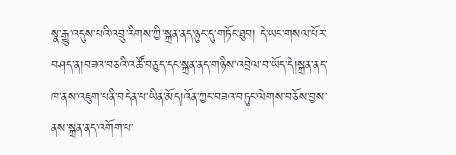སྣ་རྒྱུ་འདུས་པའི་འབྲུ་རིགས་ཀྱི་སྐྲན་ནད་ཉུང་དུ་གཏོང་ཐུབ། དེ་ཡང་གསལ་པོར་བཤད་ན།བཟའ་བཅའི་འཚོ་བཅུད་དང་སྐྲན་ནད་གཉིས་འབྲེལ་བ་ཡོད་དེ།སྐྲན་ནད་ཁ་ནས་འཇུག་པནི་བདེན་པ་ཡིན་མོད།འོན་ཀྱང་བཟའ་བཏུང་ལེགས་བཅོས་བྱས་ནས་སྐྲན་ནད་འགོག་པ་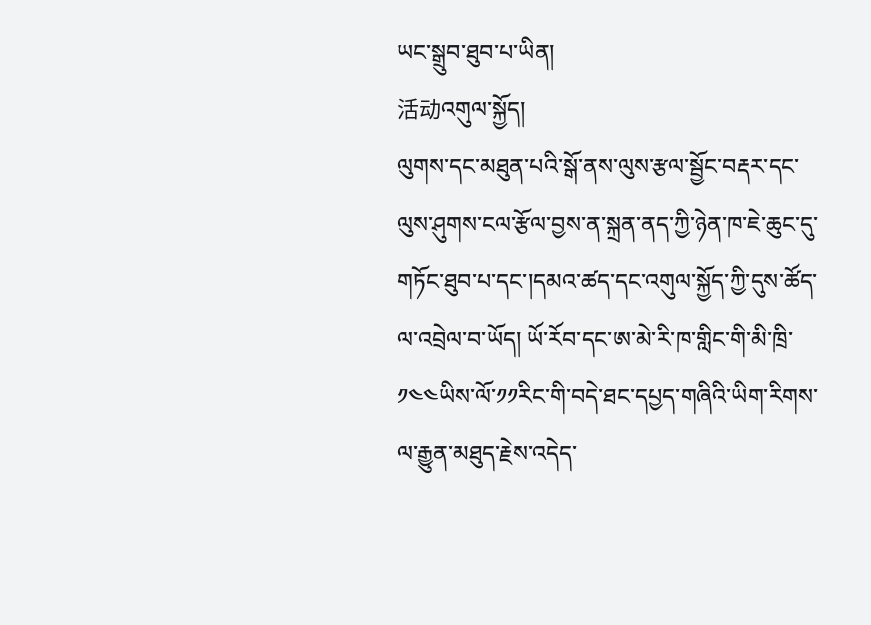ཡང་སྒྲུབ་ཐུབ་པ་ཡིན།
活动འགུལ་སྐྱོད།
ལུགས་དང་མཐུན་པའི་སྒོ་ནས་ལུས་རྩལ་སྦྱོང་བརྡར་དང་ལུས་ཤུགས་ངལ་རྩོལ་བྱས་ན་སྐྲན་ནད་ཀྱི་ཉེན་ཁ་ཇེ་ཆུང་དུ་གཏོང་ཐུབ་པ་དང་།དམའ་ཚད་དང་འགུལ་སྐྱོད་ཀྱི་དུས་ཚོད་ལ་འབྲེལ་བ་ཡོད། ཡོ་རོབ་དང་ཨ་མེ་རི་ཁ་གླིང་གི་མི་ཁྲི་༡༤༤ཡིས་ལོ་༡༡རིང་གི་བདེ་ཐང་དཔྱད་གཞིའི་ཡིག་རིགས་ལ་རྒྱུན་མཐུད་རྗེས་འདེད་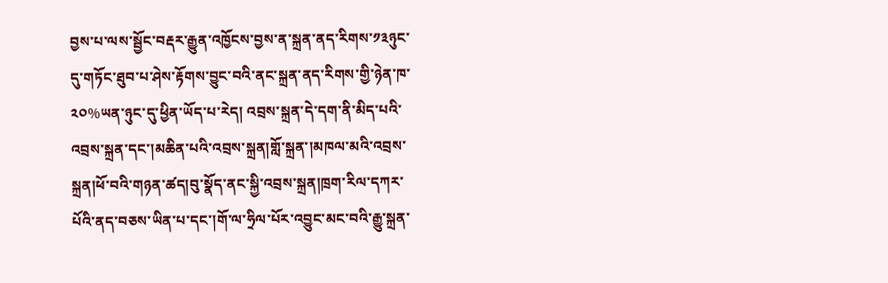བྱས་པ་ལས་སྦྱོང་བརྡར་རྒྱུན་འཁྱོངས་བྱས་ན་སྐྲན་ནད་རིགས་༡༣ཉུང་དུ་གཏོང་ཐུབ་པ་ཤེས་རྟོགས་བྱུང་བའི་ནང་སྐྲན་ནད་རིགས་གྱི་ཉེན་ཁ་༢༠%ཡན་ཉུང་དུ་ཕྱིན་ཡོད་པ་རེད། འབྲས་སྐྲན་དེ་དག་ནི་མིད་པའི་འབྲས་སྐྲན་དང་།མཆིན་པའི་འབྲས་སྐྲན།གློ་སྐྲན་།མཁལ་མའི་འབྲས་སྐྲན།ཕོ་བའི་གཉན་ཚད།བུ་སྣོད་ནང་སྐྱི་འབྲས་སྐྲན།ཁྲག་རིལ་དཀར་པོའི་ནད་བཅས་ཡིན་པ་དང་།གོ་ལ་ཧྲིལ་པོར་འབྱུང་མང་བའི་རྒྱུ་སྐྲན་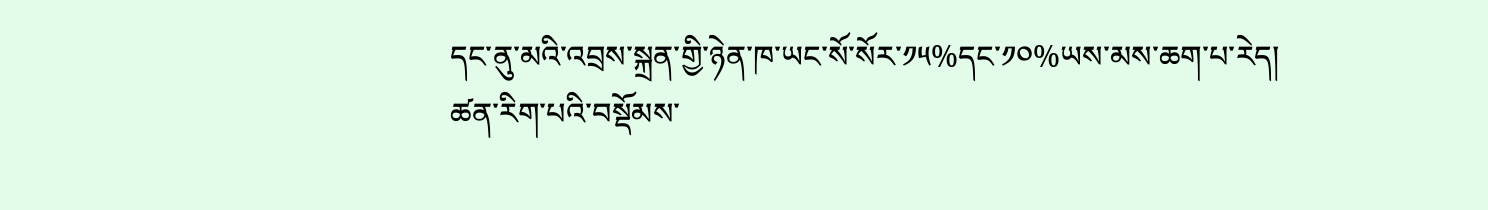དང་ནུ་མའི་འབྲས་སྐྲན་གྱི་ཉེན་ཁ་ཡང་སོ་སོར་༡༥%དང་༡༠%ཡས་མས་ཆག་པ་རེད།
ཚན་རིག་པའི་བསྡོམས་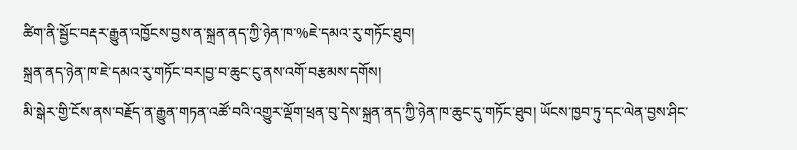ཚིག་ནི་སྦྱོང་བརྡར་རྒྱུན་འཁྱོངས་བྱས་ན་སྐྲན་ནད་ཀྱི་ཉེན་ཁ་%ཇེ་དམའ་རུ་གཏོང་ཐུབ།
སྐྲན་ནད་ཉེན་ཁ་ཇེ་དམའ་རུ་གཏོང་བར།བྱ་བ་ཆུང་ངུ་ནས་འགོ་བརྩམས་དགོས།
མི་སྒེར་གྱི་ངོས་ནས་བརྗོད་ན་རྒྱུན་གཏན་འཚོ་བའི་འགྱུར་ལྡོག་ཕྲན་བུ་དེས་སྐྲན་ནད་ཀྱི་ཉེན་ཁ་ཆུང་དུ་གཏོང་ཐུབ། ཡོངས་ཁྱབ་ཏུ་དང་ལེན་བྱས་ཤིང་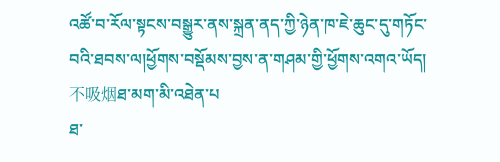འཚོ་བ་རོལ་སྟངས་བསྒྱུར་ནས་སྐྲན་ནད་ཀྱི་ཉེན་ཁ་ཇེ་ཆུང་དུ་གཏོང་བའི་ཐབས་ལ།ཕྱོགས་བསྡོམས་བྱས་ན་གཤམ་གྱི་ཕྱོགས་འགའ་ཡོད།
不吸烟ཐ་མག་མི་འཐེན་པ
ཐ་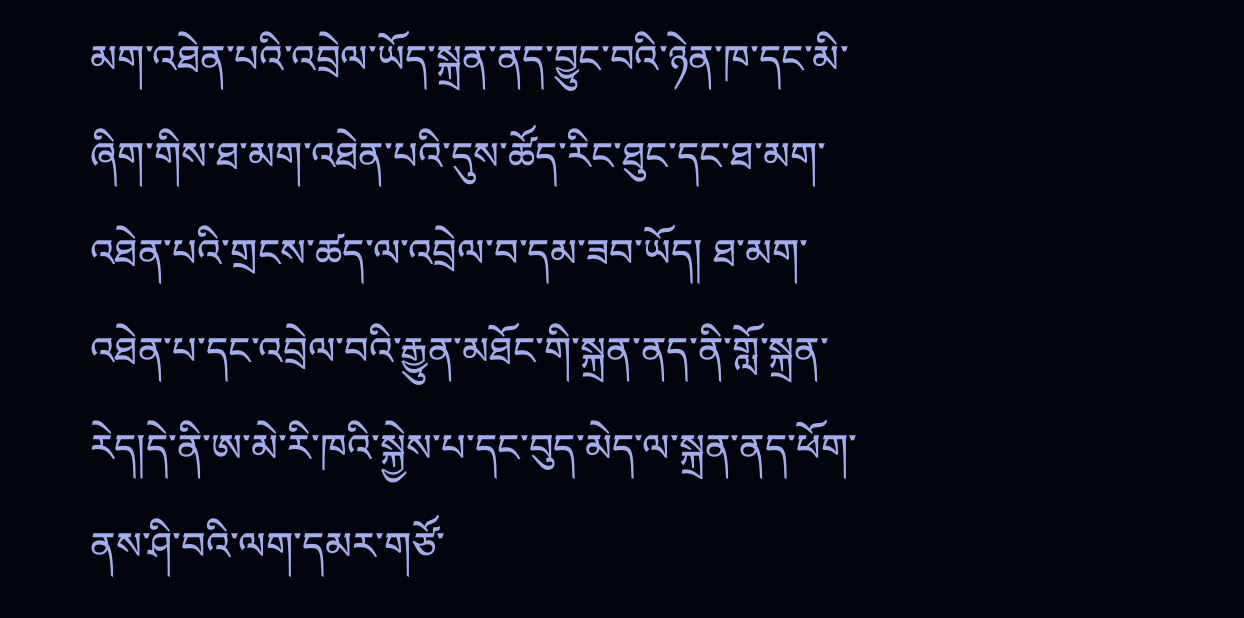མག་འཐེན་པའི་འབྲེལ་ཡོད་སྐྲན་ནད་བྱུང་བའི་ཉེན་ཁ་དང་མི་ཞིག་གིས་ཐ་མག་འཐེན་པའི་དུས་ཚོད་རིང་ཐུང་དང་ཐ་མག་འཐེན་པའི་གྲངས་ཚད་ལ་འབྲེལ་བ་དམ་ཟབ་ཡོད། ཐ་མག་འཐེན་པ་དང་འབྲེལ་བའི་རྒྱུན་མཐོང་གི་སྐྲན་ནད་ནི་གློ་སྐྲན་རེད།དེ་ནི་ཨ་མེ་རི་ཁའི་སྐྱེས་པ་དང་བུད་མེད་ལ་སྐྲན་ནད་ཕོག་ནས་ཤི་བའི་ལག་དམར་གཙོ་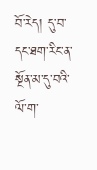བོ་རེད། དུ་བ་དང་ཐག་རིང་ན་སྔོན་མ་དུ་བའི་ལོ་ག་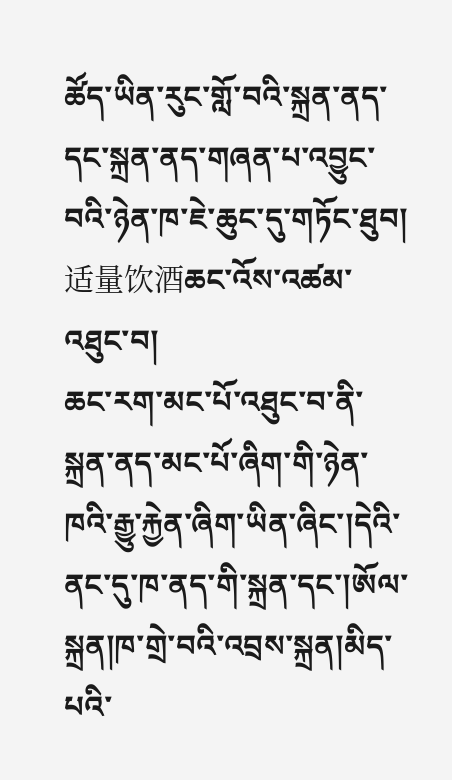ཚོད་ཡིན་རུང་གློ་བའི་སྐྲན་ནད་དང་སྐྲན་ནད་གཞན་པ་འབྱུང་བའི་ཉེན་ཁ་ཇེ་ཆུང་དུ་གཏོང་ཐུབ།
适量饮酒ཆང་འོས་འཚམ་འཐུང་བ།
ཆང་རག་མང་པོ་འཐུང་བ་ནི་སྐྲན་ནད་མང་པོ་ཞིག་གི་ཉེན་ཁའི་རྒྱུ་རྐྱེན་ཞིག་ཡིན་ཞིང་།དེའི་ནང་དུ་ཁ་ནད་གི་སྐྲན་དང་།ཨོལ་སྐྲན།ཁ་གྲེ་བའི་འབྲས་སྐྲན།མིད་པའི་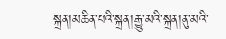སྐྲན།མཆིན་པའི་སྐྲན།རྒྱུ་མའི་སྐྲན།ནུ་མའི་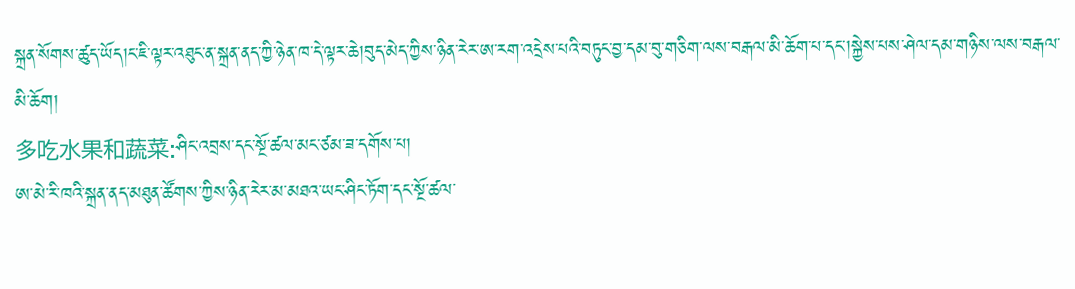སྐྲན་སོགས་ཚུད་ཡོད།ང་ཇི་ལྟར་འཐུང་ན་སྐྲན་ནད་ཀྱི་ཉེན་ཁ་དེ་ལྟར་ཆེ།བུད་མེད་ཀྱིས་ཉིན་རེར་ཨ་རག་འདྲེས་པའི་བཏུང་བྱ་དམ་བུ་གཅིག་ལས་བརྒལ་མི་ཆོག་པ་དང་།སྐྱེས་པས་ཤེལ་དམ་གཉིས་ལས་བརྒལ་མི་ཆོག།
多吃水果和蔬菜:ཤིང་འབྲས་དང་སྔོ་ཚལ་མང་ཙམ་ཟ་དགོས་པ།
ཨ་མེ་རི་ཁའི་སྐྲན་ནད་མཐུན་ཚོགས་ཀྱིས་ཉིན་རེར་མ་མཐའ་ཡང་ཤིང་ཏོག་དང་སྔོ་ཚལ་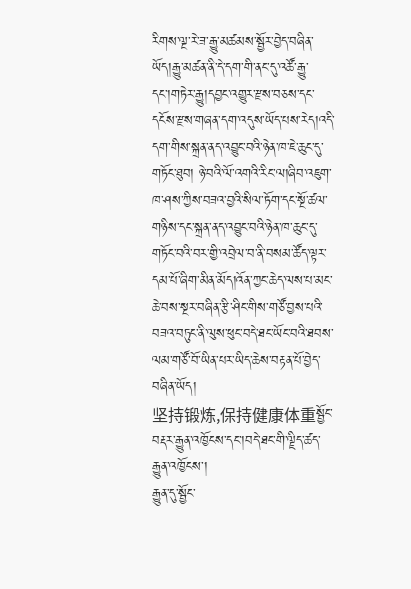རིགས་ལྔ་རེ་ཟ་རྒྱུ་མཚམས་སྦྱོར་བྱེད་བཞིན་ཡོད།རྒྱུ་མཚན་ནི་དེ་དག་གི་ནང་དུ་འཚོ་རྒྱུ་དང་།གཏེར་རྒྱུ།དབྱང་འགྱུར་རྫས་བཅས་དང་དངོས་རྫས་གཞན་དག་འདུས་ཡོད་པས་རེད།འདི་དག་གིས་སྐྲན་ནད་འབྱུང་བའི་ཉེན་ཁ་ཇེ་ཆུང་དུ་གཏོང་ཐུབ། ཉེ་བའི་ལོ་འགའི་རིང་ལ།ཞིབ་འཇུག་ཁ་ཤས་ཀྱིས་བཟའ་བྱའི་སིལ་ཏོག་དང་སྔོ་ཚལ་གཉིས་དང་སྐྲན་ནད་འབྱུང་བའི་ཉེན་ཁ་ཆུང་དུ་གཏོང་བའི་བར་གྱི་འབྲེལ་བ་ནི་བསམ་ཚོད་ལྟར་དམ་པོ་ཞིག་མིན་མོད།འོན་ཀྱང་ཆེད་ལས་པ་མང་ཆེ་བས་སྔར་བཞིན་རྩི་ཤིང་གིས་གཙོ་བྱས་པའི་བཟའ་བཏུང་ནི་ལུས་ཕུང་བདེ་ཐང་ཡོང་བའི་ཐབས་ལམ་གཙོ་བོ་ཡིན་པར་ཡིད་ཆེས་བརྟན་པོ་བྱེད་བཞིན་ཡོད།
坚持锻炼,保持健康体重སྦྱོང་བརྡར་རྒྱུན་འཁྱོངས་དང་།བདེ་ཐང་གི་ལྗིད་ཚད་རྒྱུན་འཁྱོངས་།
རྒྱུན་དུ་སྦྱོང་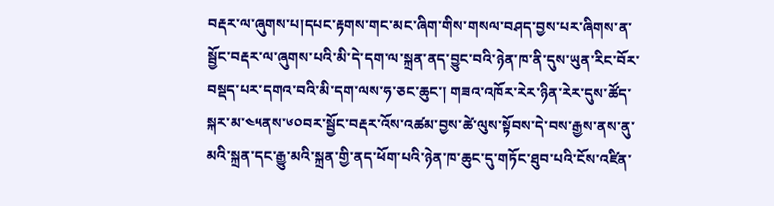བརྡར་ལ་ཞུགས་པ།དཔང་རྟགས་གང་མང་ཞིག་གིས་གསལ་བཤད་བྱས་པར་ཞིགས་ན་སྦྱོང་བརྡར་ལ་ཞུགས་པའི་མི་དེ་དག་ལ་སྐྲན་ནད་བྱུང་བའི་ཉེན་ཁ་ནི་དུས་ཡུན་རིང་བོར་བསྡད་པར་དགའ་བའི་མི་དག་ལས་ཧ་ཅང་ཆུང་། གཟའ་འཁོར་རེར་ཉིན་རེར་དུས་ཚོད་སྐར་མ་༤༥ནས་༦༠བར་སྦྱོང་བརྡར་འོས་འཚམ་བྱས་ཚེ་ལུས་སྟོབས་དེ་བས་རྒྱས་ནས་ནུ་མའི་སྐྲན་དང་རྒྱུ་མའི་སྐྲན་གྱི་ནད་ཕོག་པའི་ཉེན་ཁ་ཆུང་དུ་གཏོང་ཐུབ་པའི་ངོས་འཛིན་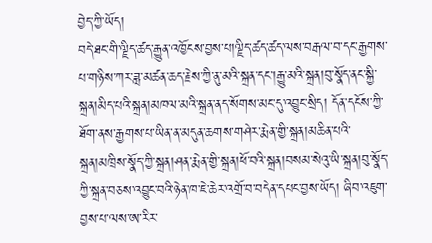བྱེད་ཀྱི་ཡོད།
བདེ་ཐང་གི་ལྗིད་ཚད་རྒྱུན་འཁྱོངས་བྱས་པ།ལྗིད་ཚད་ཚད་ལས་བརྒལ་བ་དང་རྒྱགས་པ་གཉིས་ཀར་ཟླ་མཚན་ཆད་རྗེས་ཀྱི་ནུ་མའི་སྐྲན་དང་།རྒྱུ་མའི་སྐྲན།བུ་སྣོད་ནང་སྐྱི་སྐྲན།མིད་པའི་སྐྲན།མཁལ་མའི་སྐྲན་ནད་སོགས་མང་དུ་འབྱུང་སྲིད། དོན་དངོས་ཀྱི་ཐོག་ནས་རྒྱགས་པ་ཡིན་ན་མདུན་ཆགས་གཤེར་རྨེན་གྱི་སྐྲན།མཆིན་པའི་སྐྲན།མཁྲིས་སྣོད་ཀྱི་སྐྲན།ཤན་རྨེན་གྱི་སྐྲན།ཕོ་བའི་སྐྲན།བསམ་སེའུ་ཡི་སྐྲན།བུ་སྣོད་ཀྱི་སྐྲན་བཅས་འབྱུང་བའི་ཉེན་ཁ་ཇེ་ཆེར་འགྲོ་བ་བདེན་དཔང་བྱས་ཡོད། ཞིབ་འཇུག་བྱས་པ་ལས་ཨ་རིར་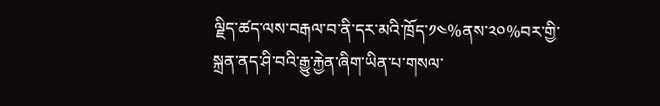ལྗིད་ཚད་ལས་བརྒལ་བ་ནི་དར་མའི་ཁྲོད་༡༤%ནས་༢༠%བར་གྱི་སྐྲན་ནད་ཤི་བའི་རྒྱུ་རྐྱེན་ཞིག་ཡིན་པ་གསལ་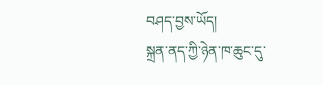བཤད་བྱས་ཡོད།
སྐྲན་ནད་ཀྱི་ཉེན་ཁ་ཆུང་དུ་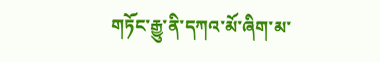གཏོང་རྒྱུ་ནི་དཀའ་མོ་ཞིག་མ་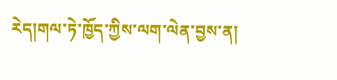རེད།གལ་ཏེ་ཁྱོད་ཀྱིས་ལག་ལེན་བྱས་ན།